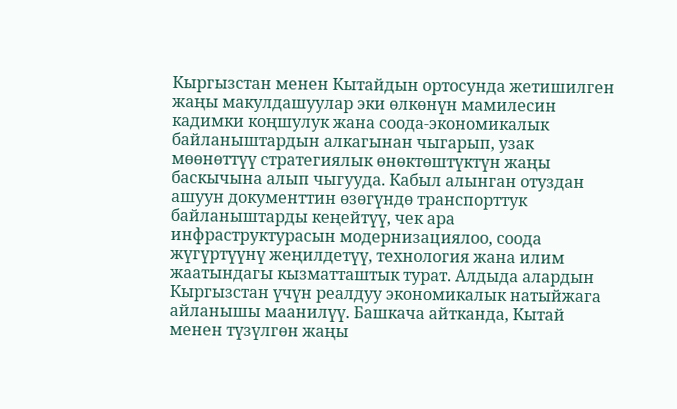Кыргызстан менен Кытайдын ортосунда жетишилген жаңы макулдашуулар эки өлкөнүн мамилесин кадимки коңшулук жана соода-экономикалык байланыштардын алкагынан чыгарып, узак мөөнөттүү стратегиялык өнөктөштүктүн жаңы баскычына алып чыгууда. Кабыл алынган отуздан ашуун документтин өзөгүндө транспорттук байланыштарды кеңейтүү, чек ара инфраструктурасын модернизациялоо, соода жүгүртүүнү жеңилдетүү, технология жана илим жаатындагы кызматташтык турат. Алдыда алардын Кыргызстан үчүн реалдуу экономикалык натыйжага айланышы маанилүү. Башкача айтканда, Кытай менен түзүлгөн жаңы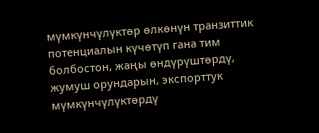мүмкүнчүлүктөр өлкөнүн транзиттик потенциалын күчөтүп гана тим болбостон, жаңы өндүрүштөрдү, жумуш орундарын, экспорттук мүмкүнчүлүктөрдү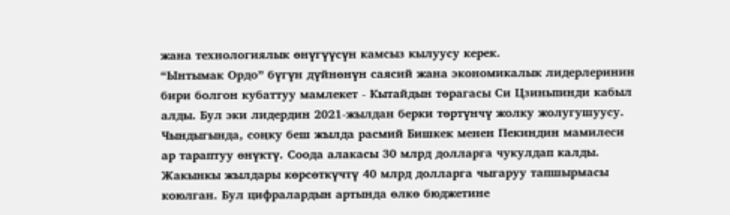жана технологиялык өнүгүүсүн камсыз кылуусу керек.
“Ынтымак Ордо” бүгүн дүйнөнүн саясий жана экономикалык лидерлеринин бири болгон кубаттуу мамлекет - Кытайдын төрагасы Си Цзиньпинди кабыл алды. Бул эки лидердин 2021-жылдан берки төртүнчү жолку жолугушуусу. Чындыгында, соңку беш жылда расмий Бишкек менен Пекиндин мамилеси ар тараптуу өнүктү. Соода алакасы 30 млрд долларга чукулдап калды. Жакынкы жылдары көрсөткүчтү 40 млрд долларга чыгаруу тапшырмасы коюлган. Бул цифралардын артында өлкө бюджетине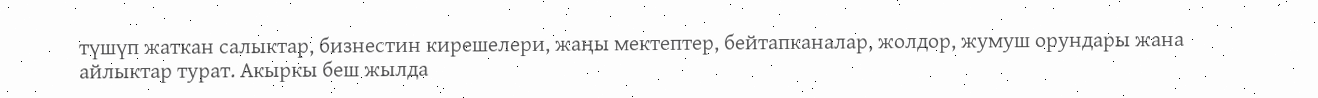түшүп жаткан салыктар, бизнестин кирешелери, жаңы мектептер, бейтапканалар, жолдор, жумуш орундары жана айлыктар турат. Акыркы беш жылда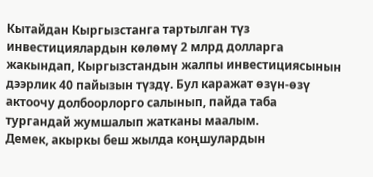Кытайдан Кыргызстанга тартылган түз инвестициялардын көлөмү 2 млрд долларга жакындап, Кыргызстандын жалпы инвестициясынын дээрлик 40 пайызын түздү. Бул каражат өзүн-өзү актоочу долбоорлорго салынып, пайда таба тургандай жумшалып жатканы маалым.
Демек, акыркы беш жылда коңшулардын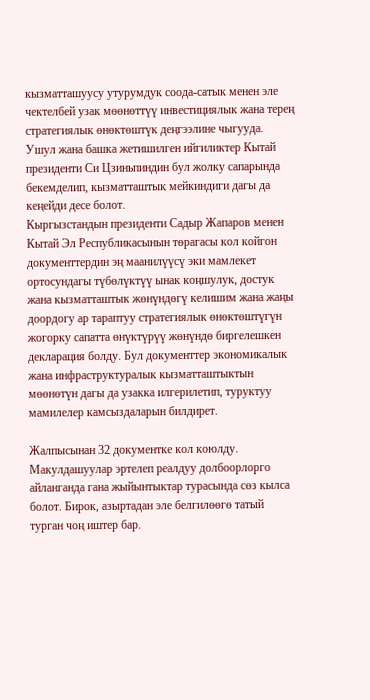кызматташуусу утурумдук соода-сатык менен эле чектелбей узак мөөнөттүү инвестициялык жана терең стратегиялык өнөктөштүк деңгээлине чыгууда. Ушул жана башка жетишилген ийгиликтер Кытай президенти Си Цзиньпиндин бул жолку сапарында бекемделип, кызматташтык мейкиндиги дагы да кеңейди десе болот.
Кыргызстандын президенти Садыр Жапаров менен Кытай Эл Республикасынын төрагасы кол койгон документтердин эң маанилүүсү эки мамлекет ортосундагы түбөлүктүү ынак коңшулук, достук жана кызматташтык жөнүндөгү келишим жана жаңы доордогу ар тараптуу стратегиялык өнөктөштүгүн жогорку сапатта өнүктүрүү жөнүндө биргелешкен декларация болду. Бул документтер экономикалык жана инфраструктуралык кызматташтыктын мөөнөтүн дагы да узакка илгерилетип, туруктуу мамилелер камсыздаларын билдирет.

Жалпысынан 32 документке кол коюлду. Макулдашуулар эртелеп реалдуу долбоорлорго айланганда гана жыйынтыктар турасында сөз кылса болот. Бирок, азыртадан эле белгилөөгө татый турган чоң иштер бар.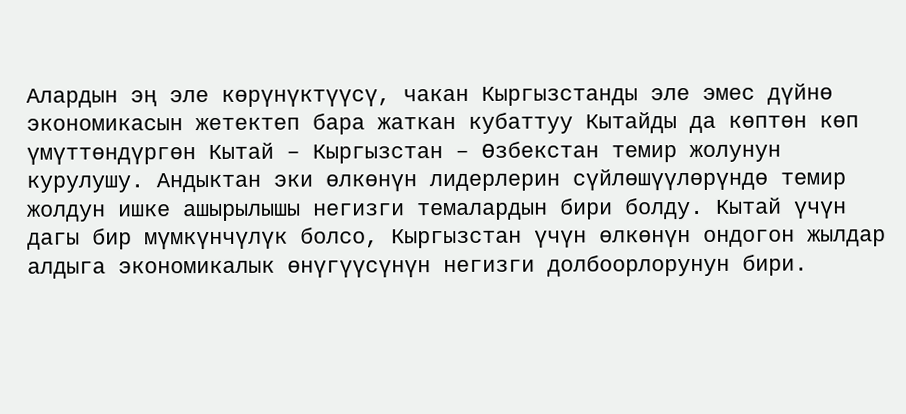Алардын эң эле көрүнүктүүсү, чакан Кыргызстанды эле эмес дүйнө экономикасын жетектеп бара жаткан кубаттуу Кытайды да көптөн көп үмүттөндүргөн Кытай – Кыргызстан – Өзбекстан темир жолунун курулушу. Андыктан эки өлкөнүн лидерлерин сүйлөшүүлөрүндө темир жолдун ишке ашырылышы негизги темалардын бири болду. Кытай үчүн дагы бир мүмкүнчүлүк болсо, Кыргызстан үчүн өлкөнүн ондогон жылдар алдыга экономикалык өнүгүүсүнүн негизги долбоорлорунун бири.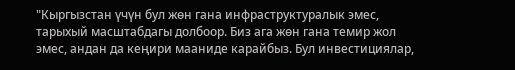"Кыргызстан үчүн бул жөн гана инфраструктуралык эмес, тарыхый масштабдагы долбоор. Биз ага жөн гана темир жол эмес, андан да кеңири мааниде карайбыз. Бул инвестициялар,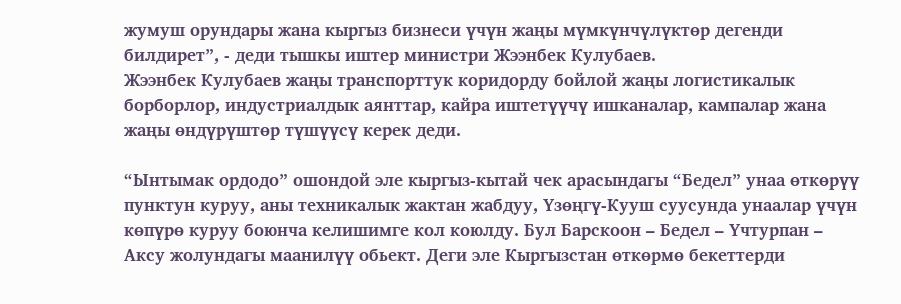жумуш орундары жана кыргыз бизнеси үчүн жаңы мүмкүнчүлүктөр дегенди билдирет”, - деди тышкы иштер министри Жээнбек Кулубаев.
Жээнбек Кулубаев жаңы транспорттук коридорду бойлой жаңы логистикалык борборлор, индустриалдык аянттар, кайра иштетүүчү ишканалар, кампалар жана жаңы өндүрүштөр түшүүсү керек деди.

“Ынтымак ордодо” ошондой эле кыргыз-кытай чек арасындагы “Бедел” унаа өткөрүү пунктун куруу, аны техникалык жактан жабдуу, Үзөңгү-Кууш суусунда унаалар үчүн көпүрө куруу боюнча келишимге кол коюлду. Бул Барскоон – Бедел – Үчтурпан – Аксу жолундагы маанилүү обьект. Деги эле Кыргызстан өткөрмө бекеттерди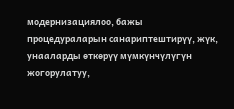модернизациялоо, бажы процедураларын санариптештирүү, жүк, унааларды өткөрүү мүмкүнчүлүгүн жогорулатуу,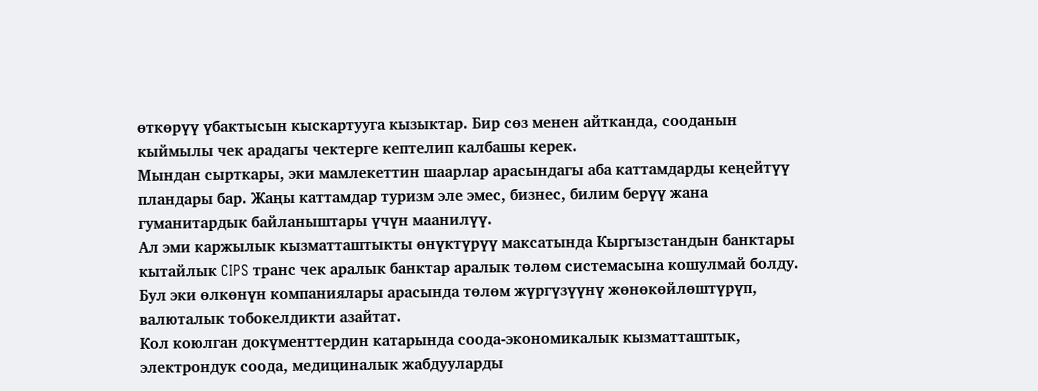өткөрүү үбактысын кыскартууга кызыктар. Бир сөз менен айтканда, сооданын кыймылы чек арадагы чектерге кептелип калбашы керек.
Мындан сырткары, эки мамлекеттин шаарлар арасындагы аба каттамдарды кеңейтүү пландары бар. Жаңы каттамдар туризм эле эмес, бизнес, билим берүү жана гуманитардык байланыштары үчүн маанилүү.
Ал эми каржылык кызматташтыкты өнүктүрүү максатында Кыргызстандын банктары кытайлык CIPS транс чек аралык банктар аралык төлөм системасына кошулмай болду. Бул эки өлкөнүн компаниялары арасында төлөм жүргүзүүнү жөнөкөйлөштүрүп, валюталык тобокелдикти азайтат.
Кол коюлган докүменттердин катарында соода-экономикалык кызматташтык, электрондук соода, медициналык жабдууларды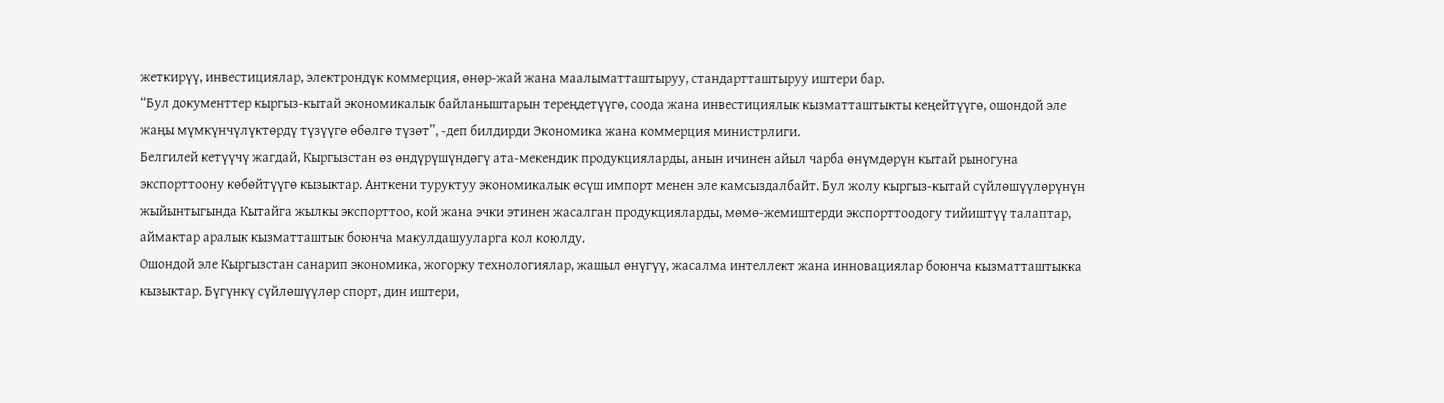жеткирүү, инвестициялар, электрондүк коммерция, өнөр-жай жана маалыматташтыруу, стандартташтыруу иштери бар.
“Бул документтер кыргыз-кытай экономикалык байланыштарын тереңдетүүгө, соода жана инвестициялык кызматташтыкты кеңейтүүгө, ошондой эле жаңы мүмкүнчүлүктөрдү түзүүгө өбөлгө түзөт”, -деп билдирди Экономика жана коммерция министрлиги.
Белгилей кетүүчү жагдай, Кыргызстан өз өндүрүшүндөгү ата-мекендик продукцияларды, анын ичинен айыл чарба өнүмдөрүн кытай рыногуна экспорттоону көбөйтүүгө кызыктар. Анткени туруктуу экономикалык өсүш импорт менен эле камсыздалбайт. Бул жолу кыргыз-кытай сүйлөшүүлөрүнүн жыйынтыгында Кытайга жылкы экспорттоо, кой жана эчки этинен жасалган продукцияларды, мөмө-жемиштерди экспорттоодогу тийиштүү талаптар, аймактар аралык кызматташтык боюнча макулдашууларга кол коюлду.
Ошондой эле Кыргызстан санарип экономика, жогорку технологиялар, жашыл өнүгүү, жасалма интеллект жана инновациялар боюнча кызматташтыкка кызыктар. Бүгүнкү сүйлөшүүлөр спорт, дин иштери,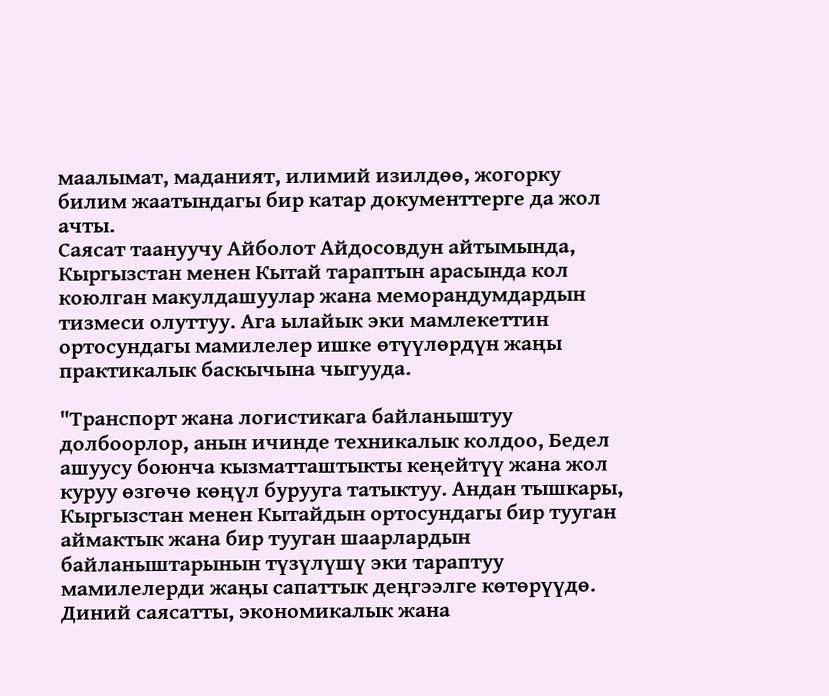маалымат, маданият, илимий изилдөө, жогорку билим жаатындагы бир катар документтерге да жол ачты.
Саясат таануучу Айболот Айдосовдун айтымында, Кыргызстан менен Кытай тараптын арасында кол коюлган макулдашуулар жана меморандумдардын тизмеси олуттуу. Ага ылайык эки мамлекеттин ортосундагы мамилелер ишке өтүүлөрдүн жаңы практикалык баскычына чыгууда.

"Транспорт жана логистикага байланыштуу долбоорлор, анын ичинде техникалык колдоо, Бедел ашуусу боюнча кызматташтыкты кеңейтүү жана жол куруу өзгөчө көңүл бурууга татыктуу. Андан тышкары, Кыргызстан менен Кытайдын ортосундагы бир тууган аймактык жана бир тууган шаарлардын байланыштарынын түзүлүшү эки тараптуу мамилелерди жаңы сапаттык деңгээлге көтөрүүдө. Диний саясатты, экономикалык жана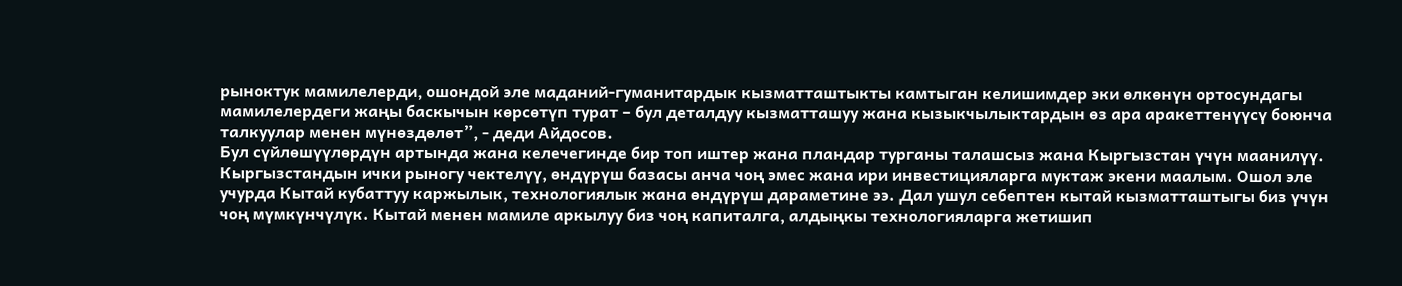рыноктук мамилелерди, ошондой эле маданий-гуманитардык кызматташтыкты камтыган келишимдер эки өлкөнүн ортосундагы мамилелердеги жаңы баскычын көрсөтүп турат – бул деталдуу кызматташуу жана кызыкчылыктардын өз ара аракеттенүүсү боюнча талкуулар менен мүнөздөлөт”, - деди Айдосов.
Бул сүйлөшүүлөрдүн артында жана келечегинде бир топ иштер жана пландар турганы талашсыз жана Кыргызстан үчүн маанилүү. Кыргызстандын ички рыногу чектелүү, өндүрүш базасы анча чоң эмес жана ири инвестицияларга муктаж экени маалым. Ошол эле учурда Кытай кубаттуу каржылык, технологиялык жана өндүрүш дараметине ээ. Дал ушул себептен кытай кызматташтыгы биз үчүн чоң мүмкүнчүлүк. Кытай менен мамиле аркылуу биз чоң капиталга, алдыңкы технологияларга жетишип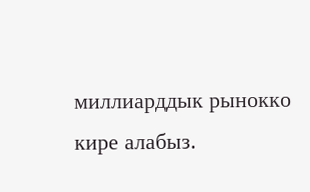миллиарддык рынокко кире алабыз.